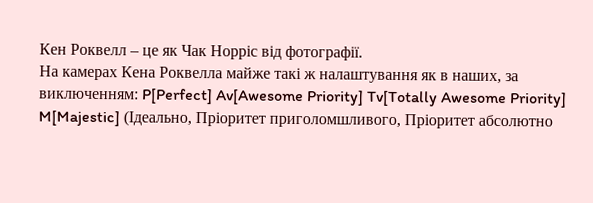Кен Роквелл – це як Чак Норріс від фотографії.
На камерах Кена Роквелла майже такі ж налаштування як в наших, за виключенням: P[Perfect] Av[Awesome Priority] Tv[Totally Awesome Priority] M[Majestic] (Ідеально, Пріоритет приголомшливого, Пріоритет абсолютно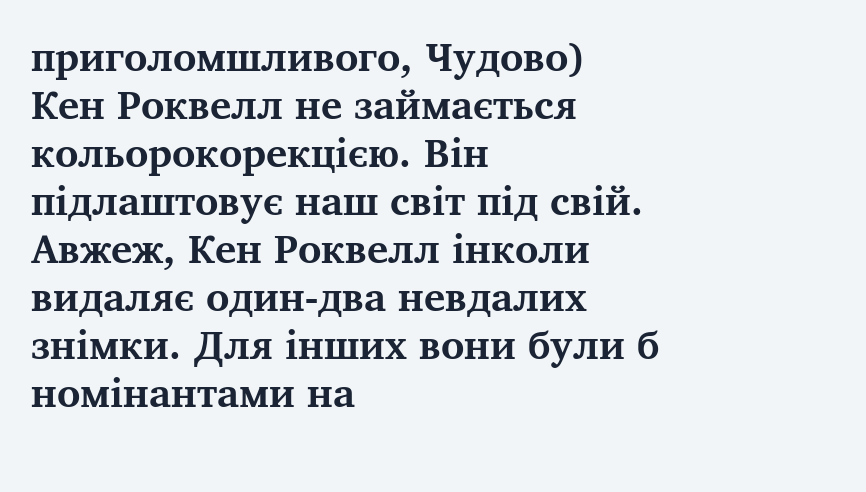приголомшливого, Чудово)
Кен Роквелл не займається кольорокорекцією. Він підлаштовує наш світ під свій.
Авжеж, Кен Роквелл інколи видаляє один-два невдалих знімки. Для інших вони були б номінантами на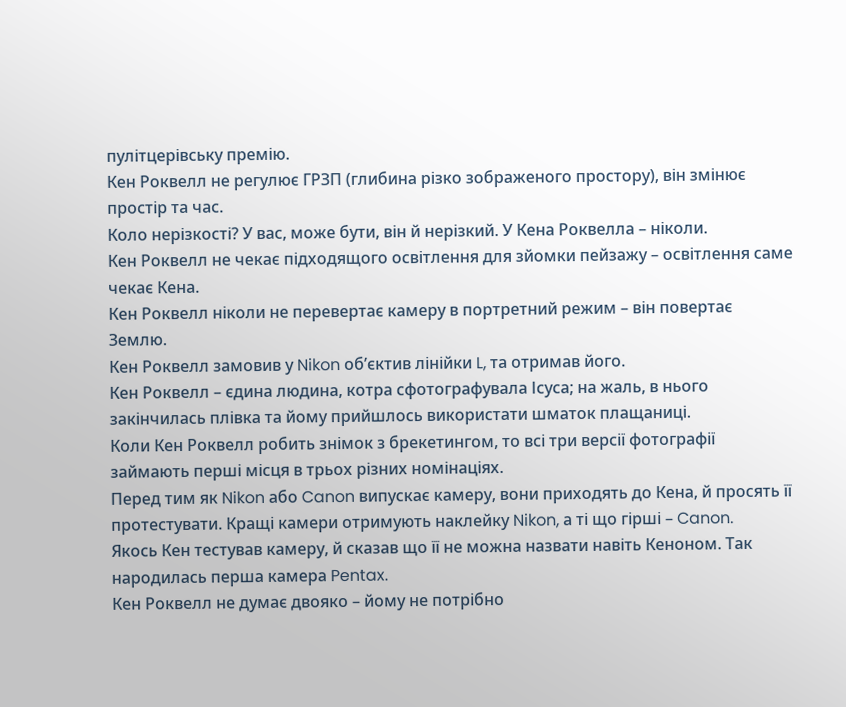пулітцерівську премію.
Кен Роквелл не регулює ГРЗП (глибина різко зображеного простору), він змінює простір та час.
Коло нерізкості? У вас, може бути, він й нерізкий. У Кена Роквелла – ніколи.
Кен Роквелл не чекає підходящого освітлення для зйомки пейзажу – освітлення саме чекає Кена.
Кен Роквелл ніколи не перевертає камеру в портретний режим – він повертає Землю.
Кен Роквелл замовив у Nikon об’єктив лінійки L, та отримав його.
Кен Роквелл – єдина людина, котра сфотографувала Ісуса; на жаль, в нього закінчилась плівка та йому прийшлось використати шматок плащаниці.
Коли Кен Роквелл робить знімок з брекетингом, то всі три версії фотографії займають перші місця в трьох різних номінаціях.
Перед тим як Nikon або Canon випускає камеру, вони приходять до Кена, й просять її протестувати. Кращі камери отримують наклейку Nikon, а ті що гірші – Canon.
Якось Кен тестував камеру, й сказав що її не можна назвати навіть Кеноном. Так народилась перша камера Pentax.
Кен Роквелл не думає двояко – йому не потрібно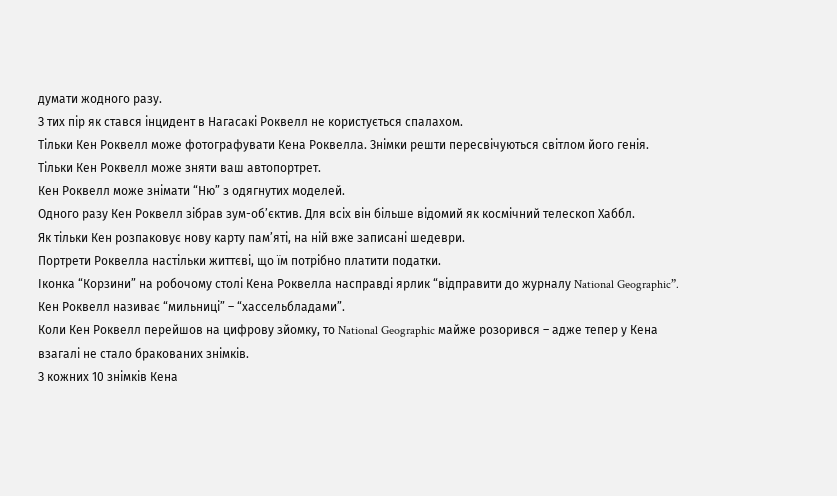думати жодного разу.
З тих пір як стався інцидент в Нагасакі Роквелл не користується спалахом.
Тільки Кен Роквелл може фотографувати Кена Роквелла. Знімки решти пересвічуються світлом його генія.
Тільки Кен Роквелл може зняти ваш автопортрет.
Кен Роквелл може знімати “Ню” з одягнутих моделей.
Одного разу Кен Роквелл зібрав зум-об’єктив. Для всіх він більше відомий як космічний телескоп Хаббл.
Як тільки Кен розпаковує нову карту пам’яті, на ній вже записані шедеври.
Портрети Роквелла настільки життєві, що їм потрібно платити податки.
Іконка “Корзини” на робочому столі Кена Роквелла насправді ярлик “відправити до журналу National Geographic”.
Кен Роквелл називає “мильниці” – “хассельбладами”.
Коли Кен Роквелл перейшов на цифрову зйомку, то National Geographic майже розорився – адже тепер у Кена взагалі не стало бракованих знімків.
З кожних 10 знімків Кена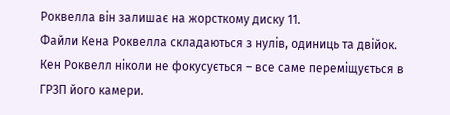Роквелла він залишає на жорсткому диску 11.
Файли Кена Роквелла складаються з нулів, одиниць та двійок.
Кен Роквелл ніколи не фокусується – все саме переміщується в ГРЗП його камери.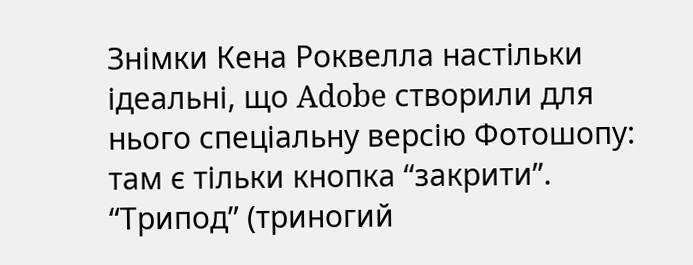Знімки Кена Роквелла настільки ідеальні, що Adobe створили для нього спеціальну версію Фотошопу: там є тільки кнопка “закрити”.
“Трипод” (триногий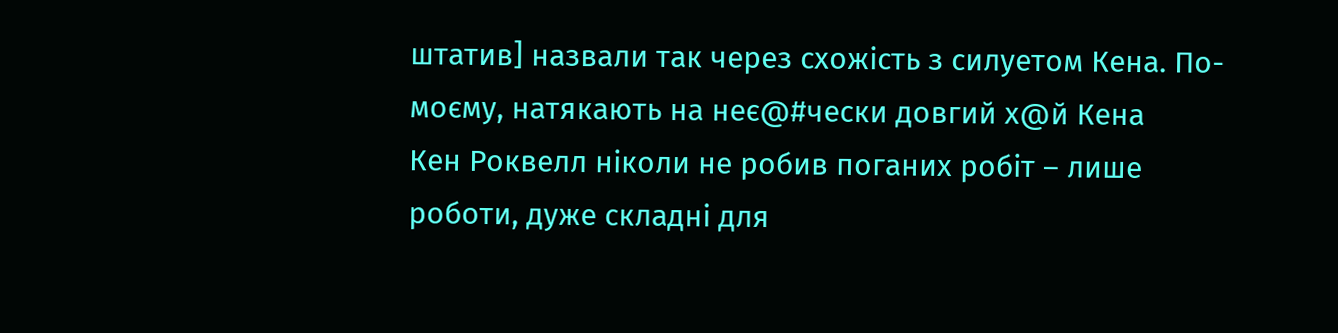штатив] назвали так через схожість з силуетом Кена. По-моєму, натякають на неє@#чески довгий х@й Кена
Кен Роквелл ніколи не робив поганих робіт – лише роботи, дуже складні для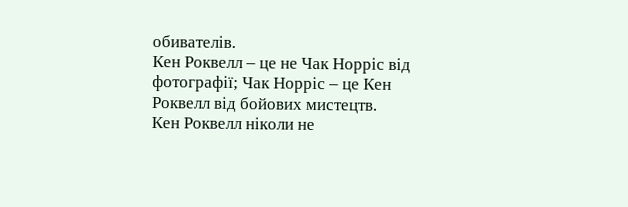обивателів.
Кен Роквелл – це не Чак Норріс від фотографії; Чак Норріс – це Кен Роквелл від бойових мистецтв.
Кен Роквелл ніколи не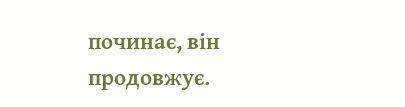починає, він продовжує.